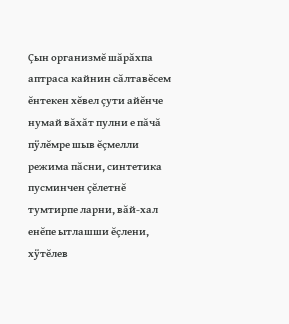Çын организмĕ шăрăхпа аптраса кайнин сăлтавĕсем ĕнтекен хĕвел çути айĕнче нумай вăхăт пулни е пăчă пÿлĕмре шыв ĕçмелли режима пăсни, синтетика пусминчен çĕлетнĕ тумтирпе ларни, вăй-хал енĕпе ытлашши ĕçлени, хÿтĕлев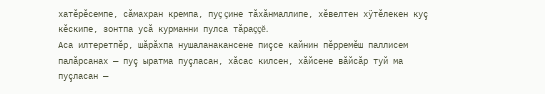хатĕрĕсемпе, сăмахран кремпа, пуç çине тăхăнмаллипе, хĕвелтен хÿтĕлекен куç кĕскипе, зонтпа усă курманни пулса тăраççĕ.
Аса илтеретпĕр, шăрăхпа нушаланакансене пиçсе кайнин пĕрремĕш паллисем палăрсанах — пуç ыратма пуçласан, хăсас килсен, хăйсене вăйсăр туй ма пуçласан —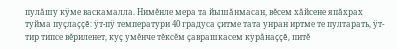пулăшу кÿме васкамалла. Нимĕнле мера та йышăнмасан, вĕсем хăйсене япăхрах туйма пуçлаççĕ: ÿт-пÿ температури 40 градуса çитме тата унран иртме те пултарать, ÿт-тир типсе вĕриленет, куç умĕнче тĕксĕм çаврашкасем курăнаççĕ, питĕ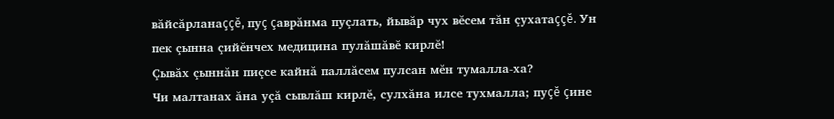вăйсăрланаççĕ, пуç çаврăнма пуçлать, йывăр чух вĕсем тăн çухатаççĕ. Ун пек çынна çийĕнчех медицина пулăшăвĕ кирлĕ!
Çывăх çыннăн пиçсе кайнă паллăсем пулсан мĕн тумалла-ха?
Чи малтанах ăна уçă сывлăш кирлĕ, сулхăна илсе тухмалла; пуçĕ çине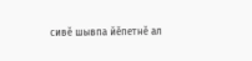сивĕ шывпа йĕпетнĕ ал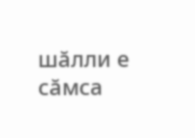шăлли е сăмса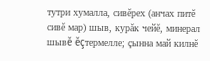тутри хумалла, сивĕрех (анчах питĕ сивĕ мар) шыв, курăк чейĕ, минерал шывĕ ĕçтермелле; çынна май килнĕ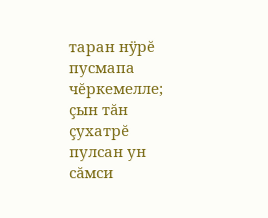таран нÿрĕ пусмапа чĕркемелле; çын тăн çухатрĕ пулсан ун сăмси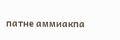патне аммиакпа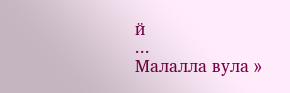й
...
Малалла вула »